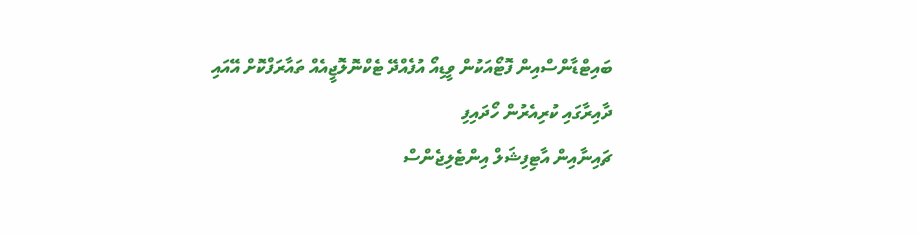ބައިޓްޑާންސްއިން ފޮޓޯއަކުން ވީޑިއޯ އުފެއްދޭ ޓެކްނޮލޮޖީއެއް ތައާރަފްކޮށް އޭއައި ދާއިރާގައި ކުރިއެރުން ހޯދައިފި
ޗައިނާއިން އާޓިފިޝަލް އިންޓެލިޖެންސް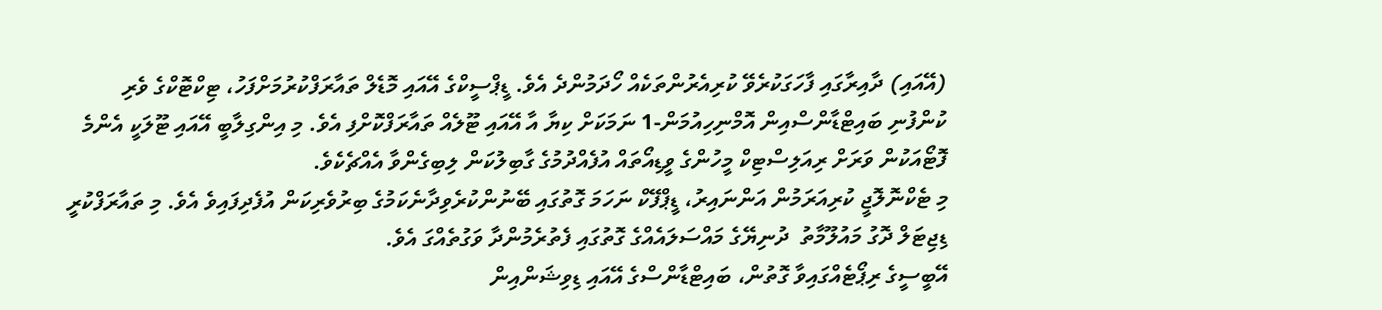(އޭއައި) ދާއިރާގައި ފާހަގަކުރެވޭ ކުރިއެރުންތަކެއް ހޯދަމުންދެ އެވެ. ޑީޕްސީކްގެ އޭއައި މޮޑެލް ތައާރަފްކުރުމަށްފަހު، ޓިކްޓޮކްގެ ވެރި ކުންފުނި ބައިޓްޑާންސްއިން އޮމްނިހިއުމަން-1 ނަމަކަށް ކިޔާ އާ އޭއައި ޓޫލެއް ތައާރަފްކޮށްފި އެވެ. މި އިންގިލާބީ އޭއައި ޓޫލަކީ އެންމެ ފޮޓޯއަކުން ވަރަށް ރިއަލިސްޓިކް މީހުންގެ ވީޑިއޯތައް އުފެއްދުމުގެ ގާބިލުކަން ލިބިގެންވާ އެއްޗެކެވެ.
މި ޓެކްނޮލޮޖީ ކުރިއަރަމުން އަންނައިރު، ޑީޕްފޭކް ނަހަމަ ގޮތުގައި ބޭނުންކުރެވިދާނެކަމުގެ ބިރުވެރިކަން އުފެދިފައިވެ އެވެ. މި ތައާރަފްކުރީ ޑިޖިޓަލް ދޮގު މައުލޫމާތު  ދުނިޔޭގެ މައްސަލައެއްގެ ގޮތުގައި ފެތުރެމުންދާ ވަގުތެއްގަ އެވެ.
އޭބީސީގެ ރިޕޯޓެއްގައިވާ ގޮތުން، ބައިޓްޑާންސްގެ އޭއައި ޑިވިޝަންއިން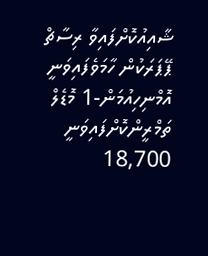ޝާއިއުކޮށްފައިވާ ރިސާޗް ޕޭޕަރަކުން ހާމަވެފައިވަނީ އޮމްނިހިއުމަން-1 މޮޑެލް ތަމްރީންކޮށްފައިވަނީ 18,700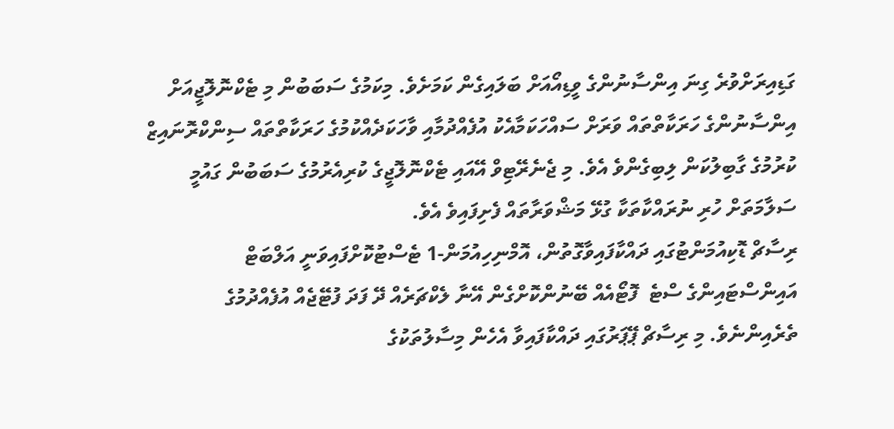ގަޑިއިރަށްވުރެ ގިނަ އިންސާނުންގެ ވީޑިއޯއަށް ބަލައިގެން ކަމަށެވެ. މިކަމުގެ ސަބަބުން މި ޓެކްނޮލޮޖީއަށް އިންސާނުންގެ ހަރަކާތްތައް ވަރަށް ސައްހަކަމާއެކު އުފެއްދުމާއި ވާހަކަދެއްކުމުގެ ހަރަކާތްތައް ސިންކްރޮނައިޒް ކުރުމުގެ ގާބިލުކަން ލިބިގެންވެ އެވެ. މި ޖެނެރޭޓިވް އޭއައި ޓެކްނޮލޮޖީގެ ކުރިއެރުމުގެ ސަބަބުން ގައުމީ ސަލާމަތަށް ހުރި ނުރައްކާތަކާ ގުޅޭ މަޝްވަރާތައް ފެށިފައިވެ އެވެ.
ރިސާޗް ޑޮކިއުމަންޓުގައި ދައްކާފައިވާގޮތުން، އޮމްނިހިއުމަން-1 ޓެސްޓުކޮށްފައިވަނީ އަލްބަޓް އައިންސްޓައިންގެ ސްޓެ  ފޮޓޯއެއް ބޭނުންކޮށްގެން އޭނާ ލެކްޗަރެއް ދޭ ފަދަ ފުޓޭޖެއް އުފެއްދުމުގެ ތެރެއިންނެވެ. މި ރިސާޗް ޕޭޕަރުގައި ދައްކާފައިވާ އެހެން މިސާލުތަކުގެ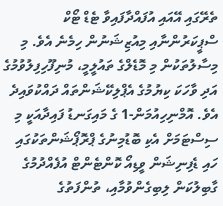ތެރޭގައި އޭއައި އުފައްދާފައިވާ ޓެޑް ޓޯކް ސްޕީކަރުންނާއި މިއުޒިޝަނުން ހިމެނެ އެވެ. މި މިސާލުތަކުން މި މޮޑެލްގެ ތައުލީމީ، މުނިފޫހިފިލުވުމުގެ އަދި ވާހަކަ ކިޔުމުގެ އެޕްލިކޭޝަންތައް ދައްކުވައިދެ އެވެ. އޮމްނިހިއުމަން-1 ގެ މައިގަނޑު ފައިދާއަކީ މި ސިސްޓަމަށް އެކި ބޮޑުމިނުގެ ޕްރޮޕޯޝަންތަކުގައި ހައި ޑެފިނިޝަން ވީޑިއޯ ކޮންޓެންޓް އުފެއްދުމުގެ ގާބިލުކަން ލިބިގެންވުމާއި، ތުންފަތުގެ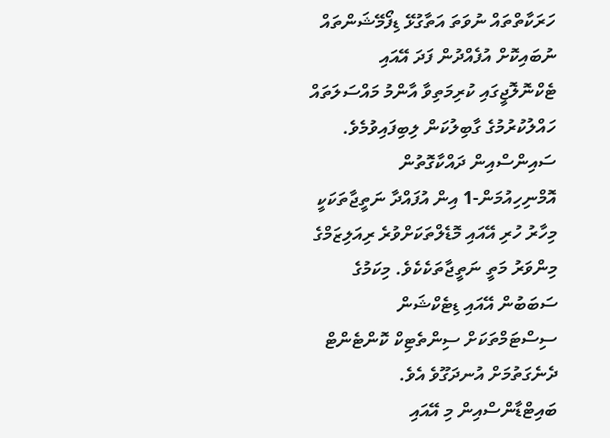ހަރަކާތްތައް ނުވަތަ އަތާގުޅޭ ޑިފޯމޭޝަންތައް ނުބައިކޮށް އުފެއްދުން ފަދަ އޭއައި ޓެކްނޮލޮޖީގައި ކުރިމަތިވާ އާންމު މައްސަލަތައް ހައްލުކުރުމުގެ ގާބިލުކަން ލިބިފައިވުމެވެ.
ސައިންސްއިން ދައްކާގޮތުން އޮމްނިހިއުމަން-1 އިން އުފައްދާ ނަތީޖާތަކަކީ މިހާރު ހުރި އޭއައި މޮޑެލްތަކަށްވުރެ ރިއަލިޒަމްގެ މިންވަރު މަތީ ނަތީޖާތަކެކެވެ. މިކަމުގެ ސަބަބުން އޭއައި ޑިޓެކްޝަން ސިސްޓަމްތަކަށް ސިންތެޓިކް ކޮންޓެންޓް ދެނެގަތުމަށް އުނދަގޫވެ އެވެ.
ބައިޓްޑާންސްއިން މި އޭއައި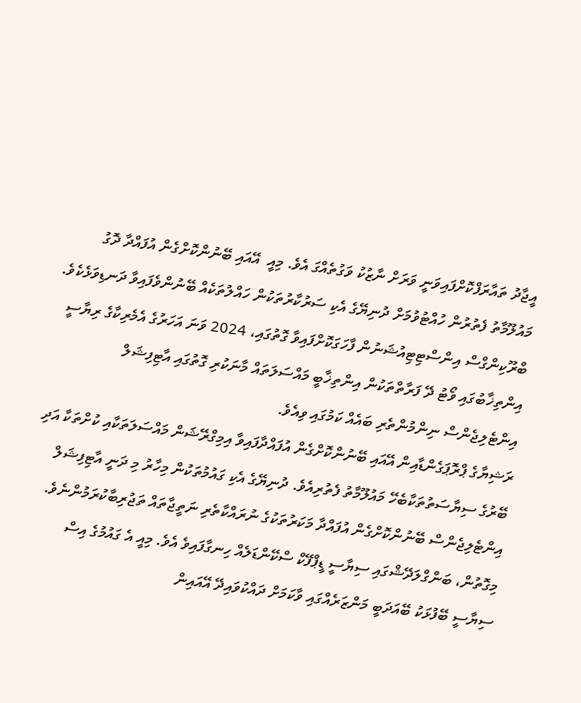އީޖާދު ތައާރަފްކޮށްފައިވަނީ ވަރަށް ނާޒުކު ވަގުތެއްގަ އެވެ. މިއީ  އޭއައި ބޭނުންކޮށްގެން އުފައްދާ ދޮގު މައުލޫމާތު ފެތުރުން ހުއްޓުވުމަށް ދުނިޔޭގެ އެކި ސަރުކާރުތަކުން ހައްލުތަކެއް ބޭނުންވެފައިވާ ދަނޑިވަޅެކެވެ. ބްރޫކިންގްސް އިންސްޓިޓިއުޝަނުން ފާހަގަކޮށްފައިވާ ގޮތުގައި، 2024 ވަނަ އަހަރުގެ އެމެރިކާގެ ރިޔާސީ އިންތިޚާބުގައި ވޯޓު ދޭ ފަރާތްތަކުން އިންތިޚާބީ މައްސަލަތައް މާނަކުރި ގޮތުގައި އާޓިފިޝަލް އިންޓެލިޖެންސް ނިންމުންތެރި ބައެއް ކަމުގައި ވިއެވެ.
ރަޝިޔާގެ ޕްރޮޕަގެންޑާއިން އޭއައި ބޭނުންކޮށްގެން އުފައްދާފައިވާ އިމިގްރޭޝަން މައްސަލަތަކާއި ކުށްތަކާ އަދި ބޭރުގެ ސިޔާސަތުތަކާބެހޭ މައުލޫމާތު ފެތުރިއެވެ. ދުނިޔޭގެ އެކި ގައުމުތަކުން މިހާރު މި ދަނީ އާޓިފިޝަލް އިންޓެލިޖެންސް ބޭނުންކޮށްގެން އުފައްދާ މަކަރުތަކުގެ ނުރައްކާތެރި ނަތީޖާތައް ތަޖުރިބާކުރަމުންނެވެ.
މިގޮތުން، ބަންގްލަދޭޝްގައި ސިޔާސީ ޑީޕްފޭކް ސްކޭންޑަލެއް ހިނގާފައިވެ އެވެ. މިއީ އެ ގައުމުގެ އިސް ސިޔާސީ ބޭފުޅަކު ބޭއަދަބީ މަންޒަރެއްގައި ވާކަމަށް ދައްކުވައިދޭ އޭއައިން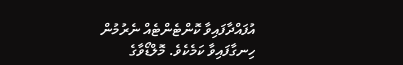އުފައްދާފައިވާ ކޮންޓެންޓެއް ނެރުމުން ހިނގާފައިވާ ކަމެކެވެ. މޮލްޑޯވާގެ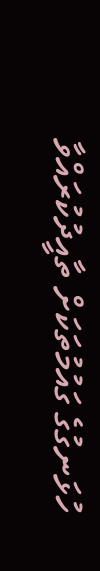ހުޅަނގުގެ ގައުމުތަކަށް ތާއީދުކުރައްވާ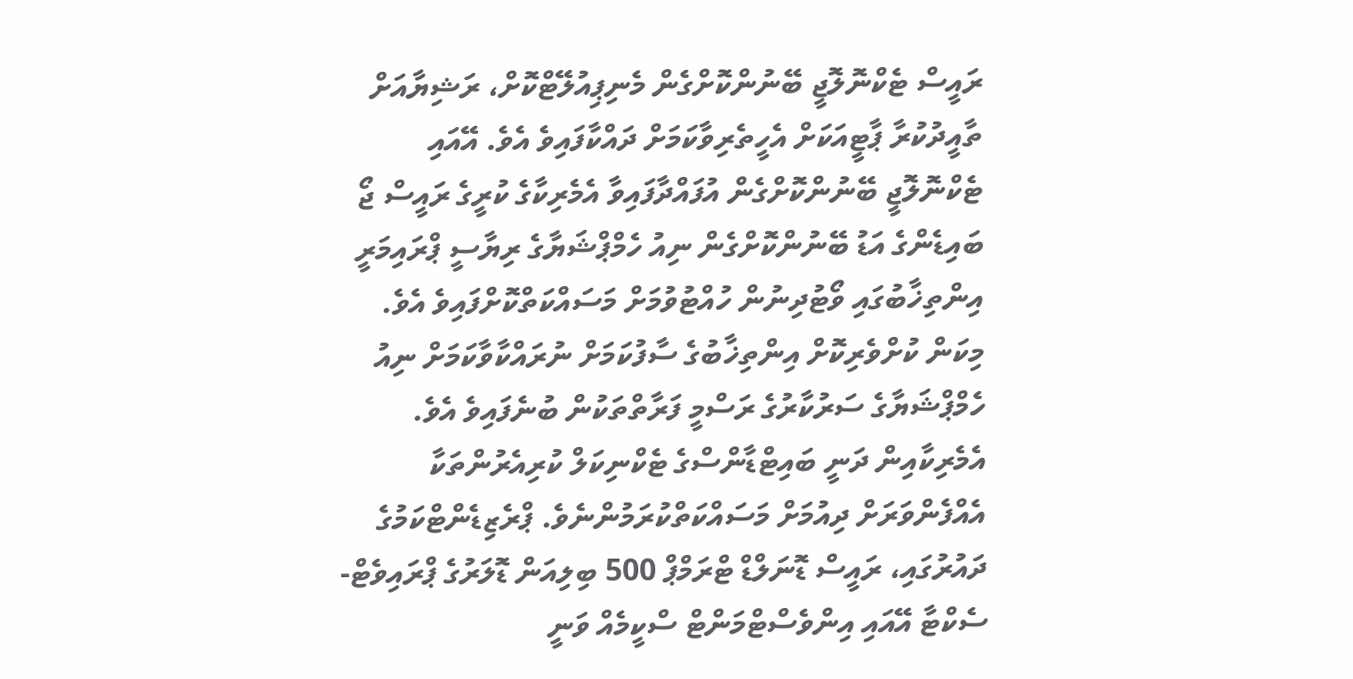ރައީސް ޓެކްނޮލޮޖީ ބޭނުންކޮށްގެން މެނިޕިއުލޭޓްކޮށް، ރަޝިޔާއަށް ތާއީދުކުރާ ޕާޓީއަކަށް އެހީތެރިވާކަމަށް ދައްކާފައިވެ އެވެ. އޭއައި ޓެކްނޮލޮޖީ ބޭނުންކޮށްގެން އުފައްދާފައިވާ އެމެރިކާގެ ކުރީގެ ރައީސް ޖޯ ބައިޑެންގެ އަޑު ބޭނުންކޮށްގެން ނިއު ހެމްޕްޝަޔާގެ ރިޔާސީ ޕްރައިމަރީ އިންތިޚާބުގައި ވޯޓުދިނުން ހުއްޓުވުމަށް މަސައްކަތްކޮށްފައިވެ އެވެ. މިކަން ކުށްވެރިކޮށް އިންތިޚާބުގެ ސާފުކަމަށް ނުރައްކާވާކަމަށް ނިއު ހެމްޕްޝަޔާގެ ސަރުކާރުގެ ރަސްމީ ފަރާތްތަކުން ބުނެފައިވެ އެވެ.
އެމެރިކާއިން ދަނީ ބައިޓްޑާންސްގެ ޓެކްނިކަލް ކުރިއެރުންތަކާ އެއްފެންވަރަށް ދިއުމަށް މަސައްކަތްކުރަމުންނެވެ. ޕްރެޒިޑެންޓްކަމުގެ ދައުރުގައި، ރައީސް ޑޮނަލްޑް ޓްރަމްޕް 500 ބިލިއަން ޑޮލަރުގެ ޕްރައިވެޓް-ސެކްޓާ އޭއައި އިންވެސްޓްމަންޓް ސްކީމެއް ވަނީ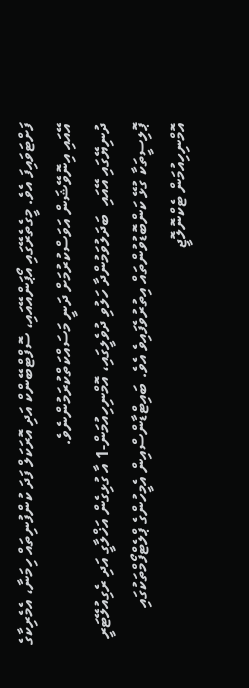ފަށްޓަވައިފަ އެވެ. މީގެތެރޭގައި އޯޕަންއޭއައި، ސޮފްޓްބޭންކް އަދި އޮރަކަލް ފަދަ ކުންފުނިތައް ހިމަނާ، އެމެރިކާގެ އޭއައި އިނޮވޭޝަން އަވަސްކުރުމަށް ދަނީ މަސައްކަތްކުރަމުންނެވެ.
ދުނިޔޭގައި އޭއައި  ބަދަލުވަމުންދާ ހަލުވި ދުވެލީގައި، އޮމްނިހިއުމަން-1 އާ ގުޅިގެން އަޚްލާގީ އަދި ރެގިއުލޭޓަރީ ޕޮލިސީތަކާ ގުޅޭ ކަންބޮޑުވުންތައް އިތުރުވެފައިވެ އެވެ. ބައިޓްޑާންސްއިން އެމީހުންގެ ޕްލެޓްފޯމްތަކުގައި އޮމްނިހިއުމަން ޓެކްނޮލޮޖީ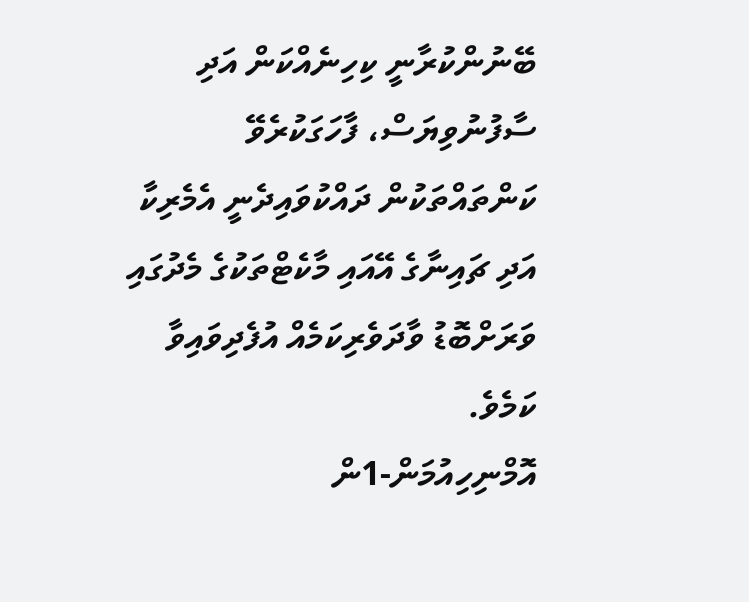ބޭނުންކުރާނީ ކިހިނެއްކަން އަދި ސާފުނުވިޔަސް، ފާހަގަކުރެވޭ ކަންތައްތަކުން ދައްކުވައިދެނީ އެމެރިކާ އަދި ޗައިނާގެ އޭއައި މާކެޓްތަކުގެ މެދުގައި ވަރަށްބޮޑު ވާދަވެރިކަމެއް އުފެދިވައިވާ  ކަމެވެ.
އޮމްނިހިއުމަން-1ން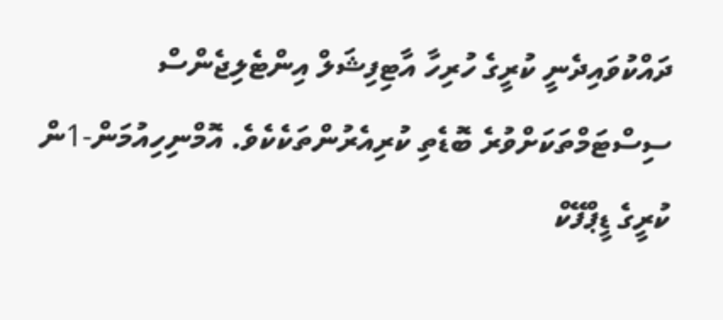ދައްކުވައިދެނީ ކުރީގެ ހުރިހާ އާޓިފިޝަލް އިންޓެލިޖެންސް ސިސްޓަމްތަކަށްވުރެ ބޮޑެތި ކުރިއެރުންތަކެކެވެ. އޮމްނިހިއުމަން-1ން ކުރީގެ ޑީޕްފޭކް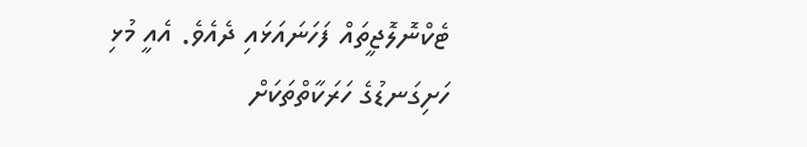ޓެކްނޮލޮޖީތައް ފަހަނައަޅައި ދެއެވެ. އެއީ މުޅި ހަށިގަނޑުގެ ހަރަކާތްތަކަށް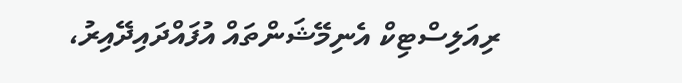ރިއަލިސްޓިކް އެނިމޭޝަންތައް އުފައްދައިދޭއިރު،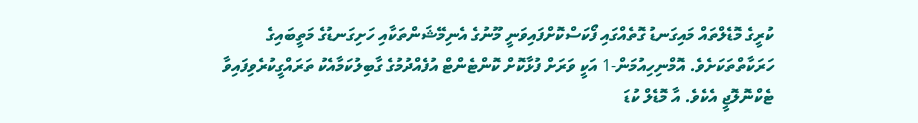ކުރީގެ މޮޑެލްތައް މައިގަނޑު ގޮތެއްގައި ފޯކަސްކޮށްފައިވަނީ މޫނުގެ އެނިމޭޝަންތަކާއި ހަށިގަނޑުގެ މަތީބައިގެ ހަރަކާތްތަކަށެވެ. އޮމްނިހިއުމަން-1 އަކީ ވަރަށް ފުޅާކޮށް ކޮންޓެންޓް އުފެއްދުމުގެ ގާބިލުކަމާއެކު ތަރައްގީކުރެވިފައިވާ ޓެކްނޮލޮޖީ އެކެވެ. އާ މޮޑެލް ކުޑަ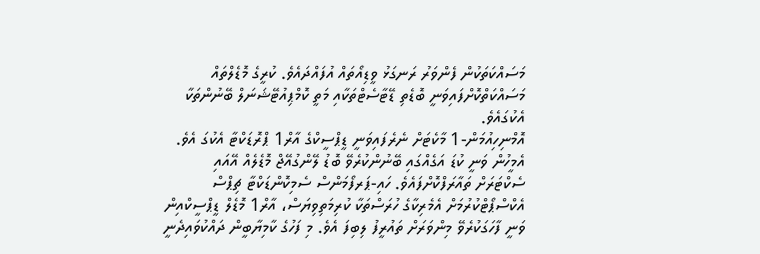މަސައްކަތަކުން ފެންވަރު ރަނގަޅު ވީޑިއޯތައް އުފައްދައެވެ. ކުރީގެ މޮޑެލްތައް މަސައްކަތްކޮށްފައިވަނީ ބޮޑެތި ޑޭޓާސެޓްތަކާއި މަތީ ކޮމްޕިއުޓޭޝަނަލް ބޭނުންތަކާ އެކުގައެވެ.
އޮމްނިހިއުމަން-1 މާކެޓަށް ނެރެފައިވަނީ ޑީޕްސީކްގެ އާރް1 ޕްރޮޑަކްޓާ އެކުގަ އެވެ. އެމީހުން ވަނީ ކުޑަ އަގެއްގައި ބޭނުންކުރެވޭ ބޮޑު ލޭންގުއޭޖް މޮޑެލެއް އޭއައި ސެކްޓަރަށް ތައާރަފްކޮށްފައެވެ. ހައި-ޕަރފޯމަންސް ސެމިކޮންޑަކްޓާ ޗިޕްސް އެކްސްޕޯޓްކުރުމަށް އެމެރިކާގެ ހުރަސްތަކާ ކުރިމަތިވިޔަސް، އާރް1 މޮޑެލް ޑީޕްސީކްއިން ވަނީ ފާހަގަކުރެވޭ މިންވަރަށް ތައުރީފު ލިބިފަ އެވެ. މި ފަހުގެ ކާމިޔާބީން ދައްކުވައިދެނީ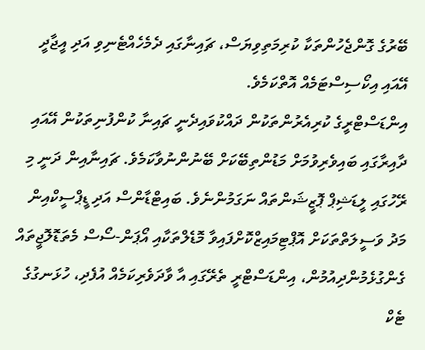ބޭރުގެ ގޮންޖެހުންތަކާ ކުރިމަތިވިޔަސް، ޗައިނާގައި ދެމެހެއްޓެނިވި އަދި އީޖާދީ އޭއައި އިކޯސިސްޓަމެއް އޮތްކަމެވެ.
އިންޑަސްޓްރީގެ ކުރިއެރުންތަކުން ދައްކުވައިދެނީ ޗައިނާ ކުންފުނިތަކުން އޭއައި ދާއިރާގައި ބައިވެރިވުމަށް މަޑުންތިބޭކަށް ބޭނުންނުވާކަމެވެ. ޗައިނާއިން ދަނީ މި ރޭހުގައި ލީޑަޝިޕް ޕޮޒީޝަންތައް ނަގަމުންނެވެ. ބައިޓްޑާންސް އަދި ޑީޕްސީކްއިން މަދު ވަސީލަތްތަކަށް އޮޕްޓިމައިޒްކޮށްފައިވާ މޮޑެލްތަކާއި އޯޕަން-ސޯސް މެތަޑޮލޮޖީތައް ގެންގުޅެމުންދިއުމުން، އިންޑަސްޓްރީ ތެރޭގައި އާ ވާދަވެރިކަމެއް އުފެދި، ހުޅަނގުގެ ޓެކް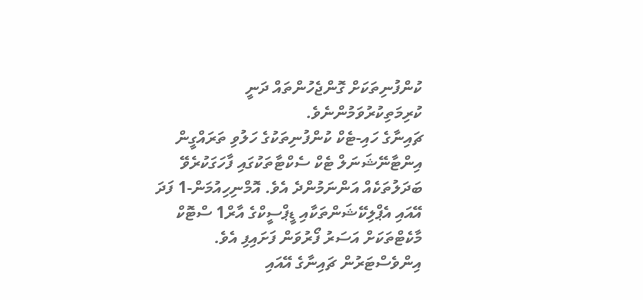ކުންފުނިތަކަށް ގޮންޖެހުންތައް ދަނީ ކުރިމަތިކުރުވަމުންނެވެ.
ޗައިނާގެ ހައި-ޓެކް ކުންފުނިތަކުގެ ހަލުވި ތަރައްގީން އިންޓާނޭޝަނަލް ޓެކް ސެކްޓާތަކުގައި ފާހަގަކުރެވޭ ބަދަލުތަކެއް އަންނަމުންދެ އެވެ. އޮމްނިހިއުމަން-1 ފަދަ އޭއައި އެޕްލިކޭޝަންތަކާއި ޑީޕްސީކްގެ އާރް1 ސްޓޮކް މާކެޓްތަކަށް އަސަރު ފޯރުވަން ފަށައިފި އެވެ.
އިންވެސްޓަރުން ޗައިނާގެ އޭއައި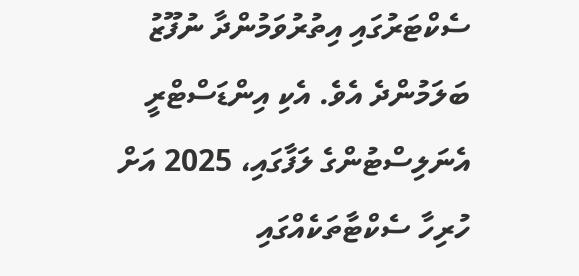ސެކްޓަރުގައި އިތުރުވަމުންދާ ނުފޫޒު ބަލަމުންދެ އެވެ. އެކި އިންޑަސްޓްރީ އެނަލިސްޓުންގެ ލަފާގައި، 2025 އަށް ހުރިހާ ސެކްޓާތަކެއްގައި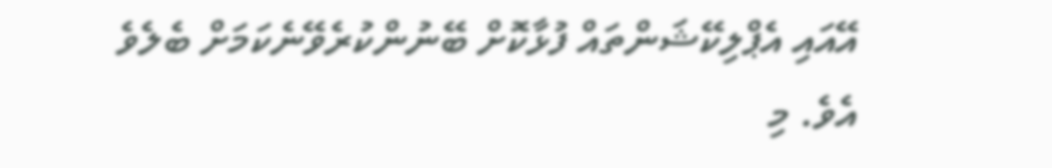އޭއައި އެޕްލިކޭޝަންތައް ފުޅާކޮށް ބޭނުންކުރެވޭނެކަމަށް ބެލެވެ އެވެ. މި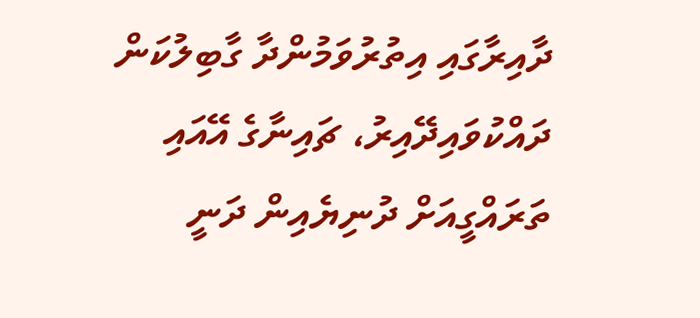ދާއިރާގައި އިތުރުވަމުންދާ ގާބިލުކަން ދައްކުވައިދޭއިރު، ޗައިނާގެ އޭއައި ތަރައްގީއަށް ދުނިޔެއިން ދަނީ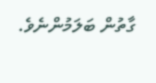ގާތުން ބަލަމުންނެވެ.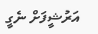އަރުޝީފަށް ނެގީ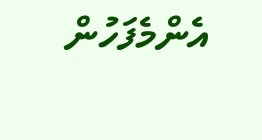އެންމެފަހުން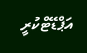އަޕްޑޭޓްކުރީ